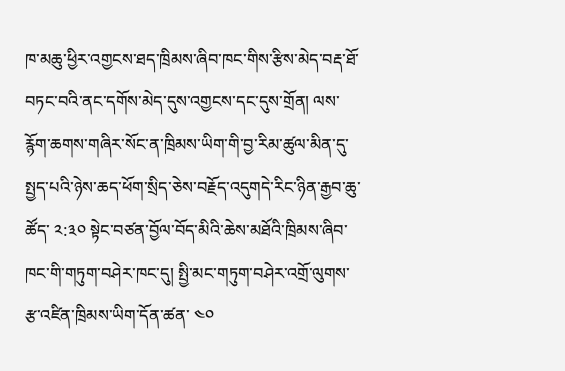ཁ་མཆུ་ཕྱིར་འགྱངས་ཐད་ཁྲིམས་ཞིབ་ཁང་གིས་རྩིས་མེད་བརྡ་ཐོ་བཏང་བའི་ནང་དགོས་མེད་དུས་འགྱངས་དང་དུས་གྲོན། ལས་རྙོག་ཆགས་གཞིར་སོང་ན་ཁྲིམས་ཡིག་གི་བྱ་རིམ་ཚུལ་མིན་དུ་སྤྱད་པའི་ཉེས་ཆད་ཕོག་སྲིད་ཅེས་བརྗོད་འདུགདེ་རིང་ཉིན་རྒྱབ་ཆུ་ཚོད་ ༢:༣༠ སྟེང་བཙན་བྱོལ་བོད་མིའི་ཆེས་མཐོའི་ཁྲིམས་ཞིབ་ཁང་གི་གཏུག་བཤེར་ཁང་དུ། སྤྱི་མང་གཏུག་བཤེར་འགྲོ་ལུགས་རྩ་འཛིན་ཁྲིམས་ཡིག་དོན་ཚན་ ༤༠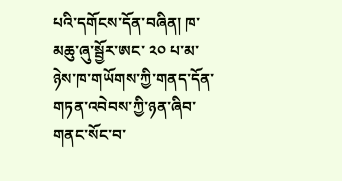པའི་དགོངས་དོན་བཞིན། ཁ་མཆུ་ཞུ་སྦྱོར་ཨང་ ༢༠ པ་མ་ཉེས་ཁ་གཡོགས་ཀྱི་གནད་དོན་གཏན་འབེབས་ཀྱི་ཉན་ཞིབ་གནང་སོང་བ་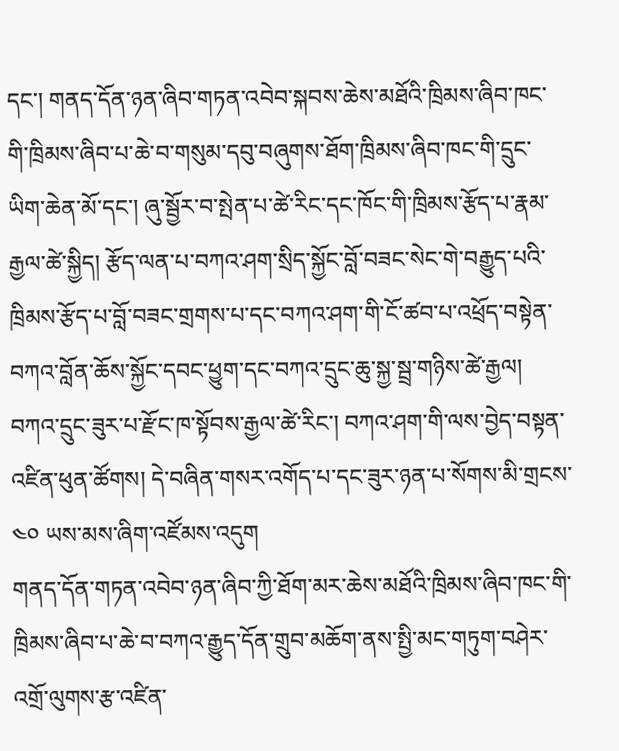དང་། གནད་དོན་ཉན་ཞིབ་གཏན་འབེབ་སྐབས་ཆེས་མཐོའི་ཁྲིམས་ཞིབ་ཁང་གི་ཁྲིམས་ཞིབ་པ་ཆེ་བ་གསུམ་དབུ་བཞུགས་ཐོག་ཁྲིམས་ཞིབ་ཁང་གི་དྲུང་ཡིག་ཆེན་མོ་དང་། ཞུ་སྦྱོར་བ་སྤེན་པ་ཚེ་རིང་དང་ཁོང་གི་ཁྲིམས་རྩོད་པ་རྣམ་རྒྱལ་ཚེ་སྐྱིད། རྩོད་ལན་པ་བཀའ་ཤག་སྲིད་སྐྱོང་བློ་བཟང་སེང་གེ་བརྒྱུད་པའི་ཁྲིམས་རྩོད་པ་བློ་བཟང་གྲགས་པ་དང་བཀའ་ཤག་གི་ངོ་ཚབ་པ་འཕྲོད་བསྟེན་བཀའ་བློན་ཆོས་སྐྱོང་དབང་ཕྱུག་དང་བཀའ་དྲུང་ཆུ་སྐྱ་སྦྲ་གཉིས་ཚེ་རྒྱལ། བཀའ་དྲུང་ཟུར་པ་རྫོང་ཁ་སྟོབས་རྒྱལ་ཚེ་རིང་། བཀའ་ཤག་གི་ལས་བྱེད་བསྟན་འཛིན་ཕུན་ཚོགས། དེ་བཞིན་གསར་འགོད་པ་དང་ཟུར་ཉན་པ་སོགས་མི་གྲངས་ ༤༠ ཡས་མས་ཞིག་འཛོམས་འདུག
གནད་དོན་གཏན་འབེབ་ཉན་ཞིབ་ཀྱི་ཐོག་མར་ཆེས་མཐོའི་ཁྲིམས་ཞིབ་ཁང་གི་ཁྲིམས་ཞིབ་པ་ཆེ་བ་བཀའ་རྒྱུད་དོན་གྲུབ་མཆོག་ནས་སྤྱི་མང་གཏུག་བཤེར་འགྲོ་ལུགས་རྩ་འཛིན་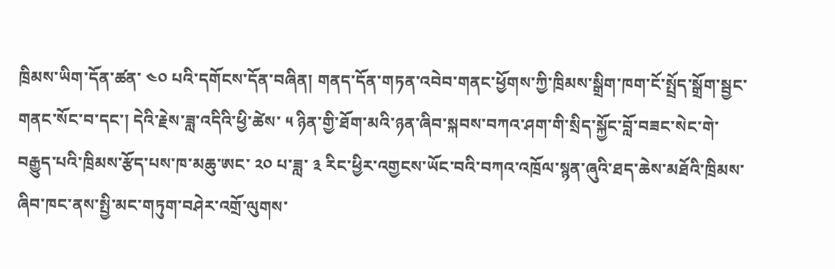ཁྲིམས་ཡིག་དོན་ཚན་ ༤༠ པའི་དགོངས་དོན་བཞིན། གནད་དོན་གཏན་འབེབ་གནང་ཕྱོགས་ཀྱི་ཁྲིམས་སྒྲིག་ཁག་ངོ་སྤྲོད་སྒྲོག་སྦྱང་གནང་སོང་བ་དང་། དེའི་རྗེས་ཟླ་འདིའི་ཕྱི་ཚེས་ ༥ ཉིན་གྱི་ཐོག་མའི་ཉན་ཞིབ་སྐབས་བཀའ་ཤག་གི་སྲིད་སྐྱོང་བློ་བཟང་སེང་གེ་བརྒྱུད་པའི་ཁྲིམས་རྩོད་པས་ཁ་མཆུ་ཨང་ ༢༠ པ་ཟླ་ ༣ རིང་ཕྱིར་འགྱངས་ཡོང་བའི་བཀའ་འཁྲོལ་སྙན་ཞུའི་ཐད་ཆེས་མཐོའི་ཁྲིམས་ཞིབ་ཁང་ནས་སྤྱི་མང་གཏུག་བཤེར་འགྲོ་ལུགས་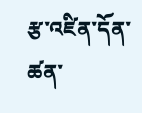རྩ་འཛིན་དོན་ཚན་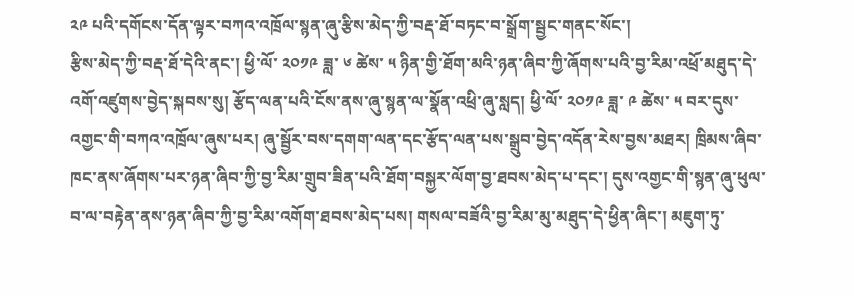༢༩ པའི་དགོངས་དོན་ལྟར་བཀའ་འཁྲོལ་སྙན་ཞུ་རྩིས་མེད་ཀྱི་བརྡ་ཐོ་བཏང་བ་སྒྲོག་སྦྱང་གནང་སོང་།
རྩིས་མེད་ཀྱི་བརྡ་ཐོ་དེའི་ནང་། ཕྱི་ལོ་ ༢༠༡༩ ཟླ་ ༦ ཚེས་ ༥ ཉིན་གྱི་ཐོག་མའི་ཉན་ཞིབ་ཀྱི་ཞོགས་པའི་བྱ་རིམ་འཕྲོ་མཐུད་དེ་འགོ་འཛུགས་བྱེད་སྐབས་སུ། རྩོད་ལན་པའི་ངོས་ནས་ཞུ་སྙན་ལ་སྣོན་འཕྲི་ཞུ་སླད། ཕྱི་ལོ་ ༢༠༡༩ ཟླ་ ༩ ཚེས་ ༥ བར་དུས་འགྱང་གི་བཀའ་འཁྲོལ་ཞུས་པར། ཞུ་སྦྱོར་བས་དགག་ལན་དང་རྩོད་ལན་པས་སྒྲུབ་བྱེད་འདོན་རེས་བྱས་མཐར། ཁྲིམས་ཞིབ་ཁང་ནས་ཞོགས་པར་ཉན་ཞིབ་ཀྱི་བྱ་རིམ་གྲུབ་ཟིན་པའི་ཐོག་བསྐྱར་ལོག་བྱ་ཐབས་མེད་པ་དང་། དུས་འགྱང་གི་སྙན་ཞུ་ཕུལ་བ་ལ་བརྟེན་ནས་ཉན་ཞིབ་ཀྱི་བྱ་རིམ་འགོག་ཐབས་མེད་པས། གསལ་བཟོའི་བྱ་རིམ་མུ་མཐུད་དེ་ཕྱིན་ཞིང་། མཇུག་ཏུ་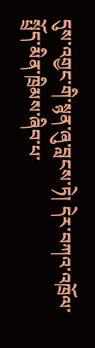དུས་འགྱང་གི་སྙན་ཞུ་བླངས་ཏེ། དེར་བཀའ་འཁྲོལ་སྤྲོད་མིན་ཁྲིམས་ཞིབ་པ་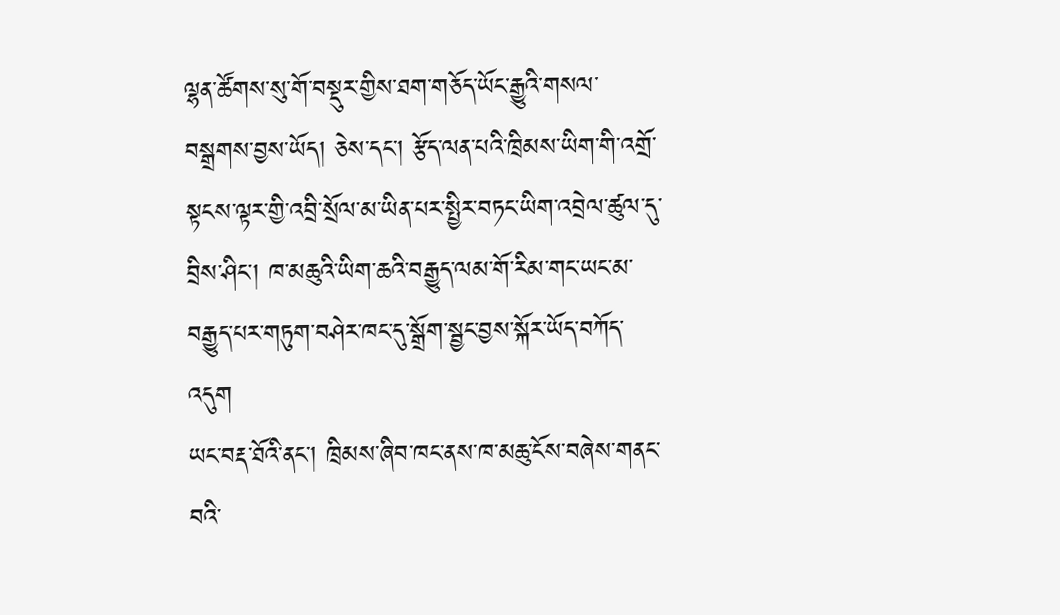ལྷན་ཚོགས་སུ་གོ་བསྡུར་གྱིས་ཐག་གཅོད་ཡོང་རྒྱུའི་གསལ་བསྒྲགས་བྱས་ཡོད། ཅེས་དང་། རྩོད་ལན་པའི་ཁྲིམས་ཡིག་གི་འགྲོ་སྟངས་ལྟར་གྱི་འབྲི་སྲོལ་མ་ཡིན་པར་སྤྱིར་བཏང་ཡིག་འབྲེལ་ཚུལ་དུ་བྲིས་ཤིང་། ཁ་མཆུའི་ཡིག་ཆའི་བརྒྱུད་ལམ་གོ་རིམ་གང་ཡང་མ་བརྒྱུད་པར་གཏུག་བཤེར་ཁང་དུ་སྒྲོག་སྦྱང་བྱས་སྐོར་ཡོད་བཀོད་འདུག
ཡང་བརྡ་ཐོའི་ནང་། ཁྲིམས་ཞིབ་ཁང་ནས་ཁ་མཆུ་ངོས་བཞེས་གནང་བའི་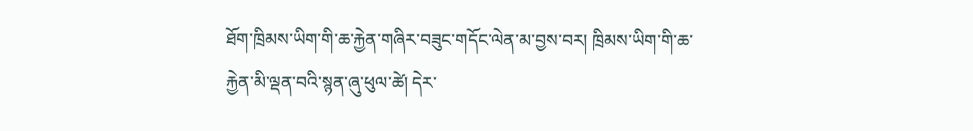ཐོག་ཁྲིམས་ཡིག་གི་ཆ་རྐྱེན་གཞིར་བཟུང་གདོང་ལེན་མ་བྱས་བར། ཁྲིམས་ཡིག་གི་ཆ་རྐྱེན་མི་ལྡན་བའི་སྙན་ཞུ་ཕུལ་ཚེ། དེར་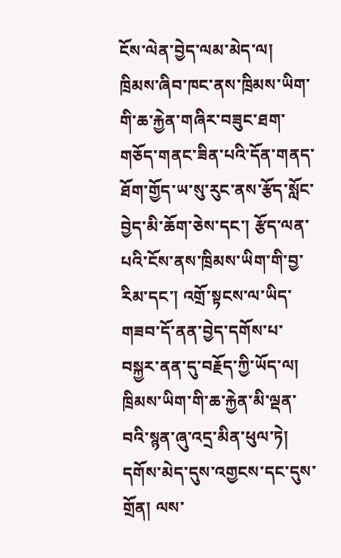ངོས་ལེན་བྱེད་ལམ་མེད་ལ། ཁྲིམས་ཞིབ་ཁང་ནས་ཁྲིམས་ཡིག་གི་ཆ་རྐྱེན་གཞིར་བཟུང་ཐག་གཅོད་གནང་ཟིན་པའི་དོན་གནད་ཐོག་གྱོད་ཡ་སུ་རུང་ནས་རྩོད་སློང་བྱེད་མི་ཆོག་ཅེས་དང་། རྩོད་ལན་པའི་ངོས་ནས་ཁྲིམས་ཡིག་གི་བྱ་རིམ་དང་། འགྲོ་སྟངས་ལ་ཡིད་གཟབ་དོ་ནན་བྱེད་དགོས་པ་བསྐྱར་ནན་དུ་བརྗོད་ཀྱི་ཡོད་ལ། ཁྲིམས་ཡིག་གི་ཆ་རྐྱེན་མི་ལྡན་བའི་སྙན་ཞུ་འདྲ་མིན་ཕུལ་ཏེ། དགོས་མེད་དུས་འགྱངས་དང་དུས་གྲོན། ལས་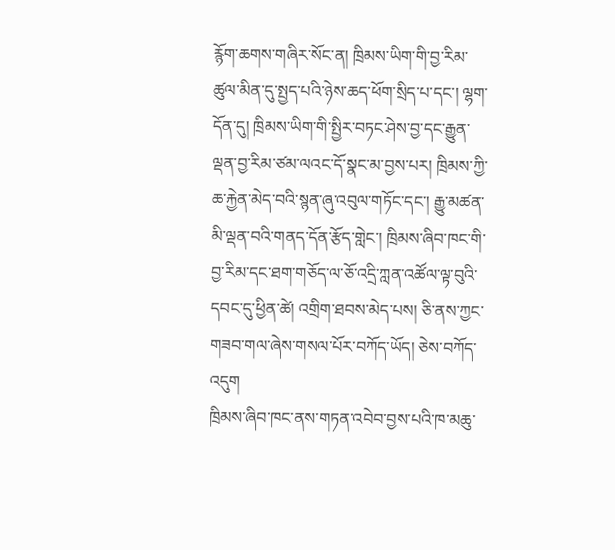རྙོག་ཆགས་གཞིར་སོང་ན། ཁྲིམས་ཡིག་གི་བྱ་རིམ་ཚུལ་མིན་དུ་སྤྱད་པའི་ཉེས་ཆད་ཕོག་སྲིད་པ་དང་། ལྷག་དོན་དུ། ཁྲིམས་ཡིག་གི་སྤྱིར་བཏང་ཤེས་བྱ་དང་རྒྱུན་ལྡན་བྱ་རིམ་ཙམ་ལའང་དོ་སྣང་མ་བྱས་པར། ཁྲིམས་ཀྱི་ཆ་རྐྱེན་མེད་བའི་སྙན་ཞུ་འབུལ་གཏོང་དང་། རྒྱུ་མཚན་མི་ལྡན་བའི་གནད་དོན་རྩོད་གླེང་། ཁྲིམས་ཞིབ་ཁང་གི་བྱ་རིམ་དང་ཐག་གཅོད་ལ་ཅོ་འདྲི་ཀླན་འཚོལ་ལྟ་བུའི་དབང་དུ་ཕྱིན་ཚེ། འགྲིག་ཐབས་མེད་པས། ཅི་ནས་ཀྱང་གཟབ་གལ་ཞེས་གསལ་པོར་བཀོད་ཡོད། ཅེས་བཀོད་འདུག
ཁྲིམས་ཞིབ་ཁང་ནས་གཏན་འབེབ་བྱས་པའི་ཁ་མཆུ་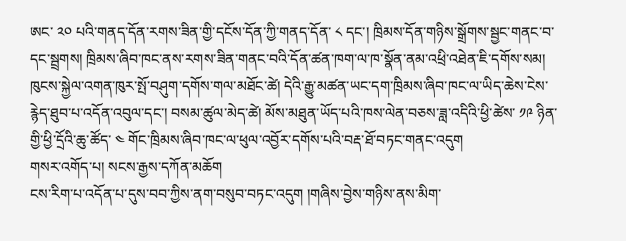ཨང་ ༢༠ པའི་གནད་དོན་རགས་ཟིན་གྱི་དངོས་དོན་ཀྱི་གནད་དོན་ ༨ དང་། ཁྲིམས་དོན་གཉིས་སྒྲོགས་སྦྱང་གནང་བ་དང་སྦྲགས། ཁྲིམས་ཞིབ་ཁང་ནས་རགས་ཟིན་གནང་བའི་དོན་ཚན་ཁག་ལ་ཁ་སྣོན་ནམ་འཕྲི་འཐེན་ཇི་དགོས་སམ། ཁུངས་སྐྱེལ་འགན་ཁུར་སྤོ་བཤུག་དགོས་གལ་མཐོང་ཚེ། དེའི་རྒྱུ་མཚན་ཡང་དག་ཁྲིམས་ཞིབ་ཁང་ལ་ཡིད་ཆེས་ངེས་རྙེད་ཐུབ་པ་འདོན་འབུལ་དང་། བསམ་ཚུལ་མེད་ཚེ། མོས་མཐུན་ཡོད་པའི་ཁས་ལེན་བཅས་ཟླ་འདིའི་ཕྱི་ཚེས་ ༡༩ ཉིན་གྱི་ཕྱི་དྲོའི་ཆུ་ཚོད་ ༤ གོང་ཁྲིམས་ཞིབ་ཁང་ལ་ཕུལ་འབྱོར་དགོས་པའི་བརྡ་ཐོ་བཏང་གནང་འདུག
གསར་འགོད་པ། སངས་རྒྱས་དཀོན་མཆོག
ངས་རིག་པ་འདོན་པ་དུས་བབ་ཀྱིས་ནག་བསུབ་བཏང་འདུག །གཞིས་བྱེས་གཉིས་ནས་མིག་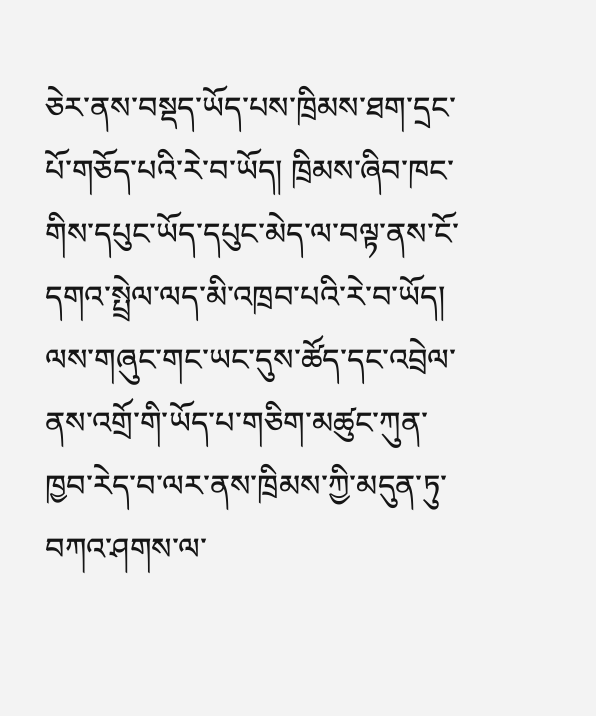ཅེར་ནས་བསྡད་ཡོད་པས་ཁྲིམས་ཐག་དྲང་པོ་གཅོད་པའི་རེ་བ་ཡོད། ཁྲིམས་ཞིབ་ཁང་གིས་དཔུང་ཡོད་དཔུང་མེད་ལ་བལྟ་ནས་ངོ་དགའ་སྤྲེལ་ལད་མི་འཁྲབ་པའི་རེ་བ་ཡོད།
ལས་གཞུང་གང་ཡང་དུས་ཚོད་དང་འབྲེལ་ནས་འགྲོ་གི་ཡོད་པ་གཅིག་མཚུང་ཀུན་ཁྱབ་རེད་བ་ལར་ནས་ཁྲིམས་ཀྱི་མདུན་ཏུ་བཀའ་ཤགས་ལ་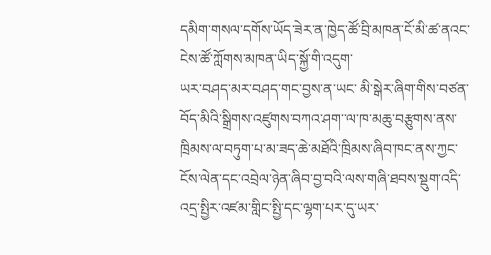དམིག་གསལ་དགོས་ཡོད་ཟེར་ན་ཁྱེད་ཚོ་བྲི་མཁན་ངོ་མི་ཚ་ནའང་ངེས་ཚོ་ཀློགས་མཁན་ཡིད་སྐྱོ་གི་འདུག་
ཡར་བཤད་མར་བཤད་གང་བྱས་ན་ཡང་ མི་སྒེར་ཞིག་གིས་བཙན་བོད་མིའི་སྒྲིགས་འཛུགས་བཀའ་ཤག་་ལ་ཁ་མཆུ་བརྩུགས་ནས་ཁྲིམས་ལ་བཏུག་པ་མ་ཟད་ཆེ་མཐོའི་ཁྲིམས་ཞིབ་ཁང་ནས་ཀྱང་ངོས་ལེན་དང་འབྲེལ་ཉེན་ཞིབ་བྱ་བའི་ལས་གཞི་ཐབས་སྡུག་འདི་འདྲ་སྤྱིར་འཛམ་གླིང་སྤྱི་དང་ལྷག་པར་དུ་ཡར་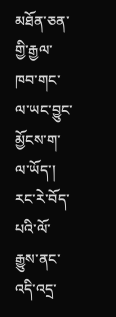མཐོན་ཅན་གྱི་རྒྱལ་ཁབ་གང་ལ་ཡང་བྱུང་མྱོངས་ག་ལ་ཡོད་། རང་རེ་བོད་པའི་ལོ་རྒྱུས་ནང་འདི་འདྲ་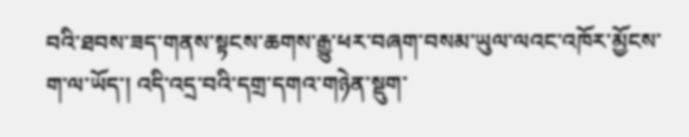བའི་ཐབས་ཟད་གནས་སྟངས་ཆགས་རྒྱུ་ཕར་བཞག་བསམ་ཡུལ་ལའང་འཁོར་མྱོངས་ག་ལ་ཡོད་། འདི་འདྲ་བའི་དགྲ་དགའ་གཉེན་སྡུག་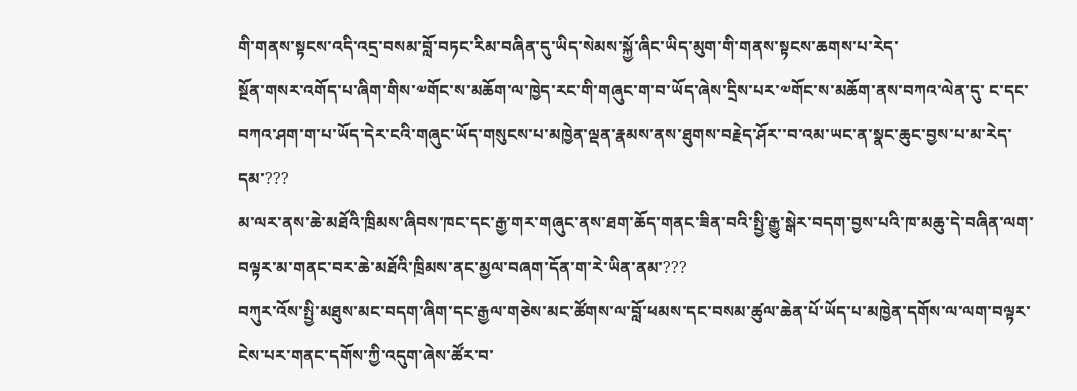གི་གནས་སྟངས་འདི་འདྲ་བསམ་བློ་བཏང་རིམ་བཞིན་དུ་ཡིད་སེམས་སྐྱོ་ཞིང་ཡིད་མུག་གི་གནས་སྟངས་ཆགས་པ་རེད་
སྔོན་གསར་འགོད་པ་ཞིག་གིས་༧གོང་ས་མཆོག་ལ་ཁྱེད་རང་གི་གཞུང་ག་བ་ཡོད་ཞེས་དྲིས་པར་༧གོང་ས་མཆོག་ནས་བཀའ་ལེན་དུ་ ང་དང་བཀའ་ཤག་ག་པ་ཡོད་དེར་ངའི་གཞུང་ཡོད་གསུངས་པ་མཁྱེན་ལྡན་རྣམས་ནས་ཐུགས་བརྗེད་ཤོར་་བ་འམ་ཡང་ན་སྣང་ཆུང་བྱས་པ་མ་རེད་དམ་???
མ་ལར་ནས་ཆེ་མཐོའི་ཁྲིམས་ཞིབས་ཁང་དང་རྒྱ་གར་གཞུང་ནས་ཐག་ཆོད་གནང་ཟིན་བའི་སྤྱི་རྒྱུ་སྒེར་བདག་བྱས་པའི་ཁ་མཆུ་དེ་བཞིན་ལག་བལྟར་མ་གནང་བར་ཆེ་མཐོའི་ཁྲིམས་ནང་མྱལ་བཞག་དོན་ག་རེ་ཡིན་ནམ་???
བཀུར་འོས་སྤྱི་མཐུས་མང་བདག་ཞིག་དང་རྒྱལ་གཅེས་མང་ཚོགས་ལ་བློ་ཕམས་དང་བསམ་ཚུལ་ཆེན་པོ་ཡོད་པ་མཁྱེན་དགོས་ལ་ལག་བལྟར་ངེས་པར་གནང་དགོས་ཀྱི་འདུག་ཞེས་ཚོར་བ་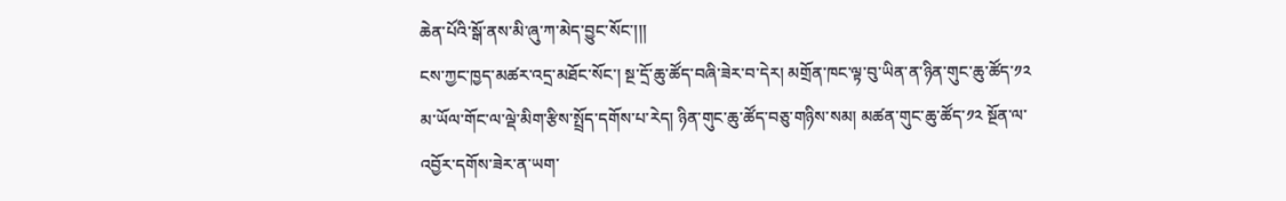ཆེན་པོའི་སྒོ་ནས་མི་ཞུ་ཀ་མེད་བྱུང་སོང་།།།
ངས་ཀྱང་ཁྱད་མཚར་འདྲ་མཐོང་སོང་། སྔ་དྲོ་ཆུ་ཚོད་བཞི་ཟེར་བ་དེར། མགྲོན་ཁང་ལྟ་བུ་ཡིན་ན་ཉིན་གུང་ཆུ་ཚོད་༡༢ མ་ཡོལ་གོང་ལ་ལྡེ་མིག་རྩིས་སྤྲོད་དགོས་པ་རེད། ཉིན་གུང་ཆུ་ཚོད་བཅུ་གཉིས་སམ། མཚན་གུང་ཆུ་ཚོད་༡༢ སྔོན་ལ་འབྱོར་དགོས་ཟེར་ན་ཡག་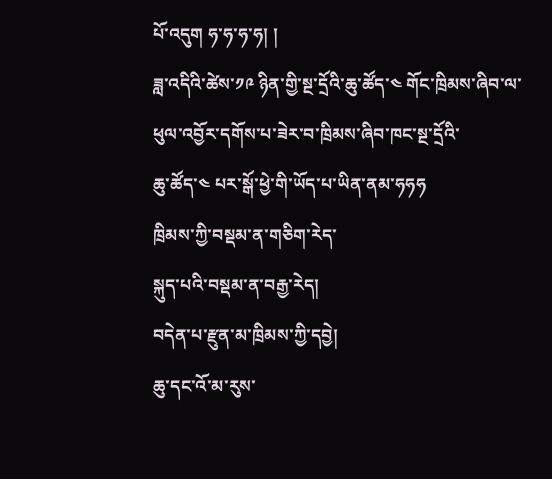པོ་འདུག ཧ་ཧ་ཧ་ཧ། །
ཟླ་འདིའི་ཚེས་༡༩ ཉིན་གྱི་སྔ་དྲོའི་ཆུ་ཚོད་༤ གོང་ཁྲིམས་ཞིབ་ལ་ཕུལ་འབྱོར་དགོས་པ་ཟེར་བ་ཁྲིམས་ཞིབ་ཁང་སྔ་དྲོའི་
ཆུ་ཚོད་༤ པར་སྒོ་ཕྱེ་གི་ཡོད་པ་ཡིན་ནམ་ཧཧཧ
ཁྲིམས་ཀྱི་བསྡམ་ན་གཅིག་རེད་
སྐུད་པའི་བསྡམ་ན་བརྒྱ་རེད།
བདེན་པ་རྫུན་མ་ཁྲིམས་ཀྱི་དབྱེ།
ཆུ་དང་འོ་མ་རུས་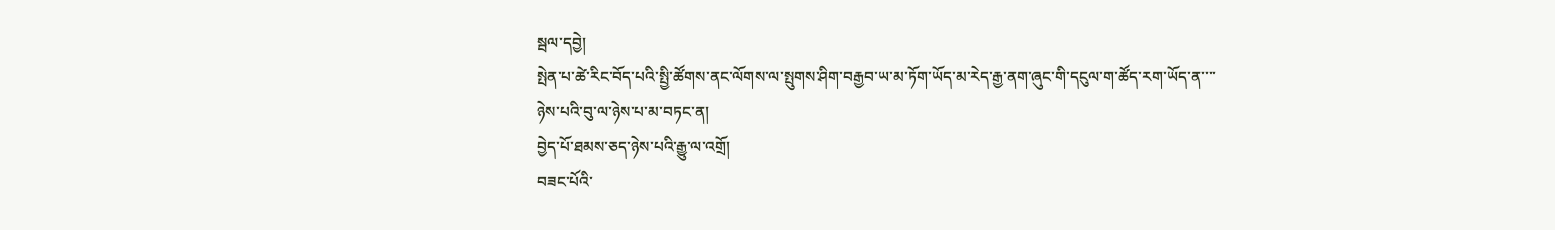སྦལ་དབྱེ།
སྤེན་པ་ཚེ་རིང་བོད་པའི་སྤྱི་ཚོགས་ནང་ལོགས་ལ་སྤུགས་ཤིག་བརྒྱབ་ཡ་མ་ཏོག་ཡོད་མ་རེད་རྒྱ་ནག་ཞུང་གི་དངུལ་ག་ཚོད་རག་ཡོད་ན་་་་
ཉེས་པའི་བུ་ལ་ཉེས་པ་མ་བཏང་ན།
བྱེད་པོ་ཐམས་ཅད་ཉེས་པའི་རྒྱུ་ལ་འགྲོ།
བཟང་པོའི་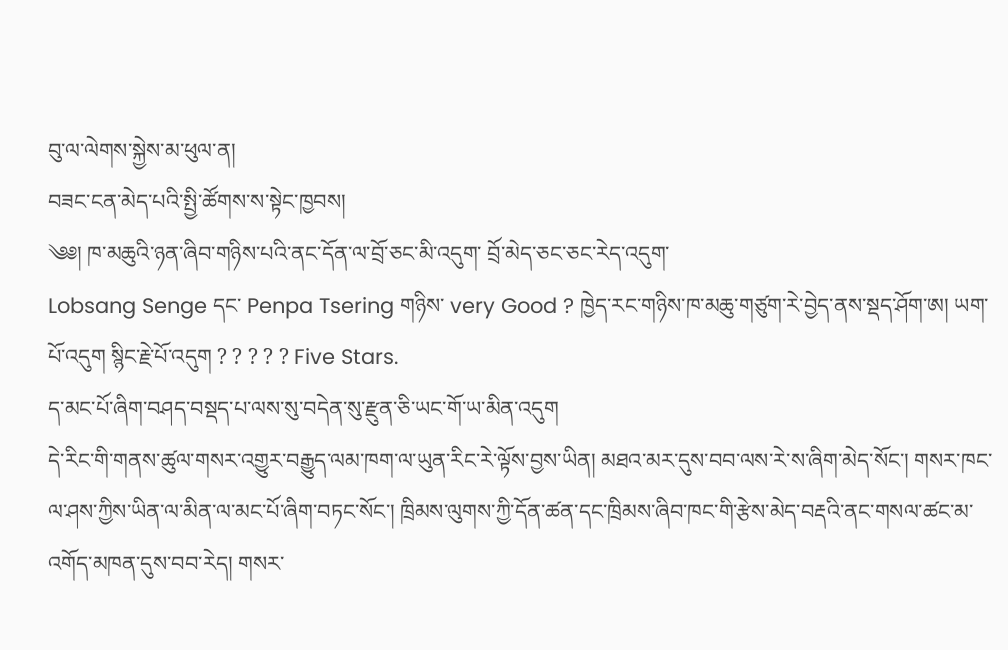བུ་ལ་ལེགས་སྐྱེས་མ་ཕུལ་ན།
བཟང་ངན་མེད་པའི་སྤྱི་ཚོགས་ས་སྟེང་ཁྱབས།
༄༅། ཁ་མཆུའི་ཉན་ཞིབ་གཉིས་པའི་ནང་དོན་ལ་བྲོ་ཅང་མི་འདུག་ བྲོ་མེད་ཅང་ཅང་རེད་འདུག་
Lobsang Senge དང་ Penpa Tsering གཉིས་ very Good ? ཁྱེད་རང་གཉིས་ཁ་མཆུ་གཙུག་རེ་བྱེད་ནས་སྡད་ཤོག་ཨ། ཡག་པོ་འདུག སྙིང་རྗེ་པོ་འདུག ? ? ? ? ? Five Stars.
ད་མང་པོ་ཞིག་བཤད་བསྡད་པ་ལས་སུ་བདེན་སུ་རྫུན་ཅི་ཡང་གོ་ཡ་མིན་འདུག
དེ་རིང་གི་གནས་ཚུལ་གསར་འགྱུར་བརྒྱུད་ལམ་ཁག་ལ་ཡུན་རིང་རེ་ལྟོས་བྱས་ཡིན། མཐའ་མར་དུས་བབ་ལས་རེ་ས་ཞིག་མེད་སོང་། གསར་ཁང་ལ་ཤས་ཀྱིས་ཡིན་ལ་མིན་ལ་མང་པོ་ཞིག་བཏང་སོང་། ཁྲིམས་ལུགས་ཀྱི་དོན་ཚན་དང་ཁྲིམས་ཞིབ་ཁང་གི་རྩེས་མེད་བརྡའི་ནང་གསལ་ཚང་མ་འགོད་མཁན་དུས་བབ་རེད། གསར་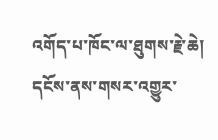འགོད་པ་ཁོང་ལ་ཐུགས་རྗེ་ཆེ། དངོས་ནས་གསར་འགྱུར་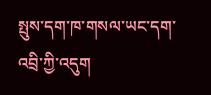སྤུས་དག་ཁ་གསལ་ཡང་དག་འབྲི་ཀྱི་འདུག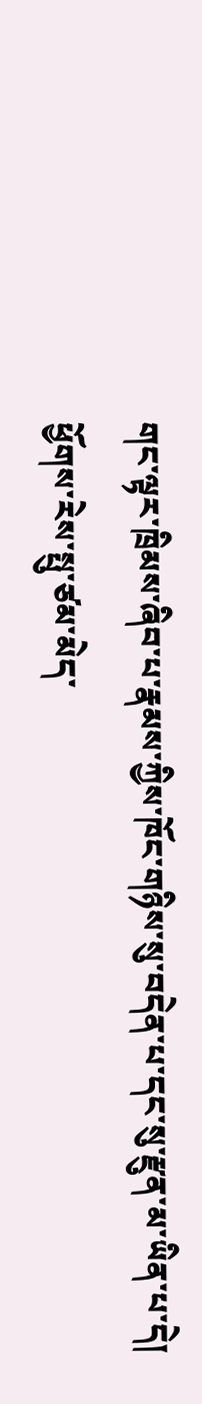གང་ལྟར་ཁྲིམས་ཞིབ་པ་རྣམས་ཀྱིས་ཁོང་གཉིས་སུ་བདེན་པ་དང་སུ་རྫུན་མ་ཡིན་པ་དེ།
ཕྱོགས་རེས་སྤུ་ཙམ་མེད་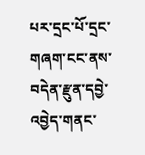པར་དྲང་པོ་དྲང་གཞག་ངང་ནས་བདེན་རྫུན་དབྱེ་འབྱེད་གནང་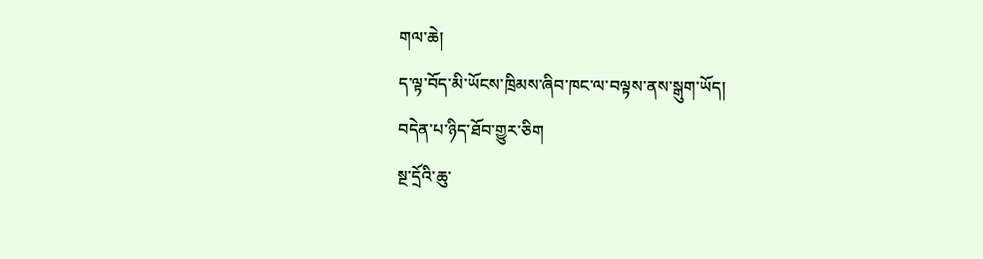གལ་ཆེ།
ད་ལྟ་བོད་མི་ཡོངས་ཁྲིམས་ཞིབ་ཁང་ལ་བལྟས་ནས་སྒུག་ཡོད།
བདེན་པ་ཉིད་ཐོབ་གྱུར་ཅིག
སྔ་དྲོའི་ཆུ་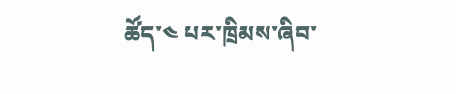ཚོད་༤ པར་ཁྲིམས་ཞིབ་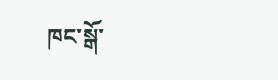ཁང་སྒོ་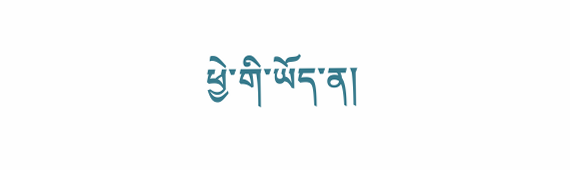ཕྱེ་གི་ཡོད་ན།